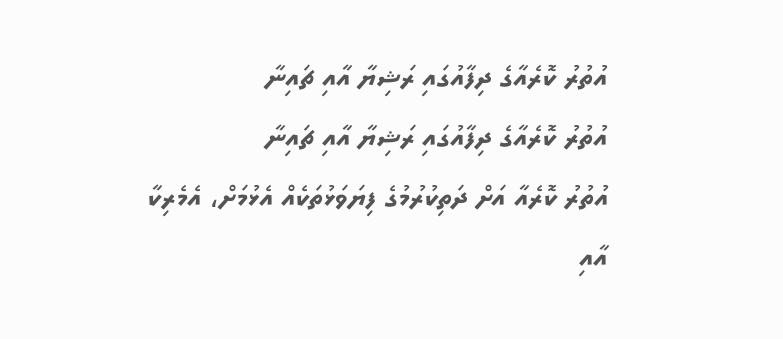އުތުރު ކޮރެއާގެ ދިފާއުގައި ރަޝިޔާ އާއި ޗައިނާ
އުތުރު ކޮރެއާގެ ދިފާއުގައި ރަޝިޔާ އާއި ޗައިނާ
އުތުރު ކޮރެއާ އަށް ދަތިކުރުމުގެ ފިޔަވަޅުތަކެއް އެޅުމަށް، އެމެރިކާ އާއި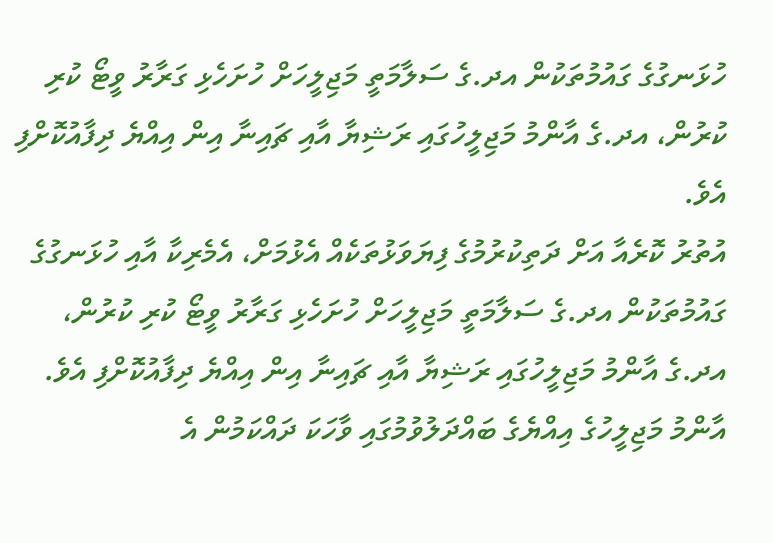ހުޅަނގުގެ ގައުމުތަކުން އދ.ގެ ސަލާމަތީ މަޖިލީހަށް ހުށަހެޅި ގަރާރު ވީޓޯ ކުރި ކުރުން، އދ.ގެ އާންމު މަޖިލީހުގައި ރަޝިޔާ އާއި ޗައިނާ އިން އިއްޔެ ދިފާއުކޮށްފި އެވެ.
އުތުރު ކޮރެއާ އަށް ދަތިކުރުމުގެ ފިޔަވަޅުތަކެއް އެޅުމަށް، އެމެރިކާ އާއި ހުޅަނގުގެ ގައުމުތަކުން އދ.ގެ ސަލާމަތީ މަޖިލީހަށް ހުށަހެޅި ގަރާރު ވީޓޯ ކުރި ކުރުން، އދ.ގެ އާންމު މަޖިލީހުގައި ރަޝިޔާ އާއި ޗައިނާ އިން އިއްޔެ ދިފާއުކޮށްފި އެވެ.
އާންމު މަޖިލީހުގެ އިއްޔެގެ ބައްދަލުވުމުގައި ވާހަކަ ދައްކަމުން އެ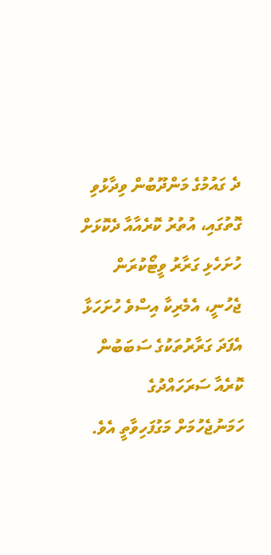ދެ ގައުމުގެ މަންދޫބުން ވިދާޅުވި ގޮތުގައި، އުތުރު ކޮރެއާއާ ދެކޮޅަށް ހުށަހެޅި ގަރާރު ވީޓޯކުރަން ޖެހުނީ، އެމެރިކާ އިސްވެ ހުށަހަޅާ އެފަދަ ގަރާރުތަކުގެ ސަބަބުން ކޮރެއާ ސަރަހައްދުގެ ހަމަނުޖެހުމަށް މަގުފަހިވާތީ އެވެ.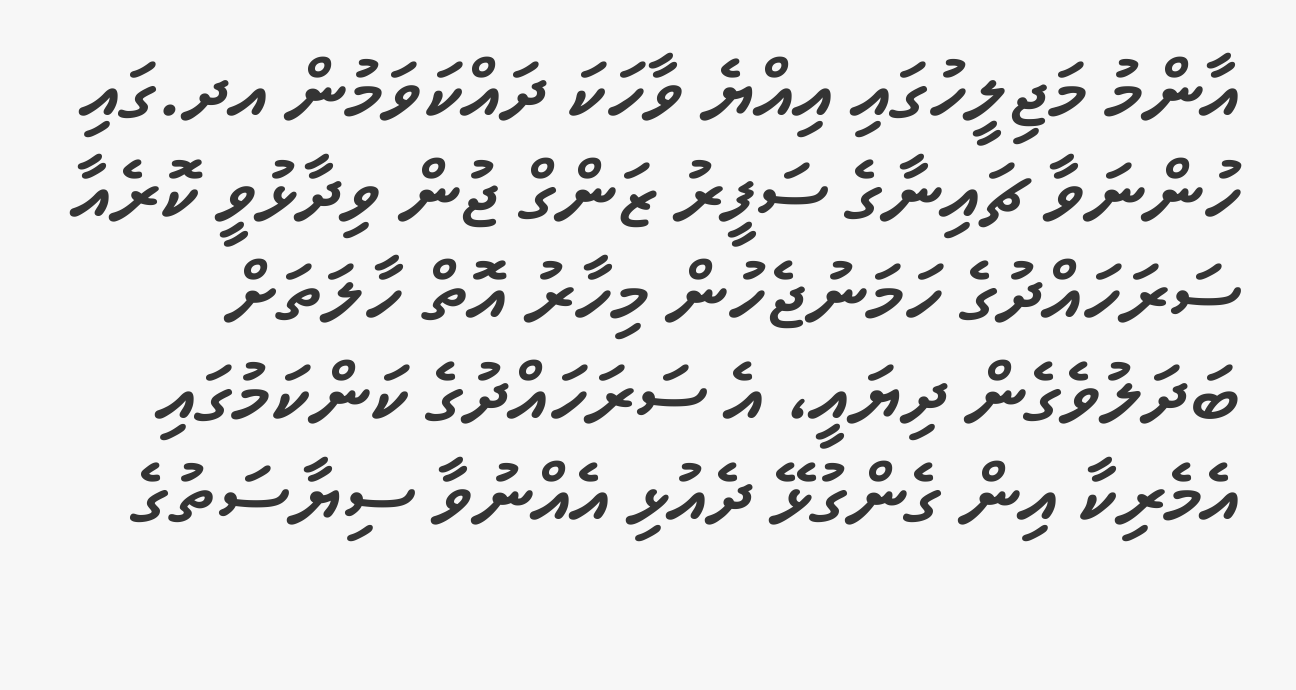އާންމު މަޖިލީހުގައި އިއްޔެ ވާހަކަ ދައްކަވަމުން އދ.ގައި ހުންނަވާ ޗައިނާގެ ސަފީރު ޒަންގް ޖުން ވިދާޅުވީ ކޮރެއާ ސަރަހައްދުގެ ހަމަނުޖެހުން މިހާރު އޮތް ހާލަތަށް ބަދަލުވެގެން ދިޔައީ، އެ ސަރަހައްދުގެ ކަންކަމުގައި އެމެރިކާ އިން ގެންގުޅޭ ދެއުޅި އެއްނުވާ ސިޔާސަތުގެ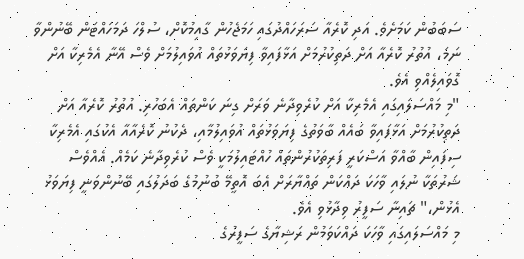ސަބަބުން ކަމަށެވެ. އަދި ކޮރެއާ ސަރަހައްދުގައި ހަމަޖެހުން ގާއިމުކޮށް، ސުލްހަ ދަމަހައްޓަން ބޭނުންވާ ނަމަ، އުތުރު ކޮރެއާ އަށް ދަތިކުރުމަށް އަޅާފައިވާ ފިޔަވަޅުތައް އުވައިލުމަށް ވެސް އޭނާ އެމެރިކާ އަށް ގޮވައިލެއްވި އެވެ.
"މި މައްސަލައިގައި އެމެރިކާ އަށް ކުރެވިދާނެ ވަރަށް ގިނަ ކަންތައް އެބަހުރި. އުތުރު ކޮރެއާ އަށް ދަތިކުރުމަށް އަޅާފައިވާ ބައެއް ބާވަތުގެ ފިޔަވަޅުތައް އުވައިލުމާއި، ދެކުނު ކޮރެއާއާ އެކުގައި އެމެރިކާ ސިފައިން ބާއްވާ އަސްކަރީ ފަރިތަކުރުންތައް ހުއްޓައިލުމަކީ ވެސް ކުރެވިދާނެ ކަމެއް. އެއްވެސް ޝަރުތަކާ ނުލައި ވާހަކަ ދައްކަން ތައްޔާރަށް އެބަ އޮތީމޭ ބުނުމުގެ ބަދަލުގައި ބޭނުންވަނީ ފިޔަވަޅު އެޅުން،" ޗައިނާ ސަފީރު ވިދާޅުވި އެވެ.
މި މައްސަލައިގައި ވާހަކަ ދައްކަވަމުން ރަޝިޔާގެ ސަފީރުގެ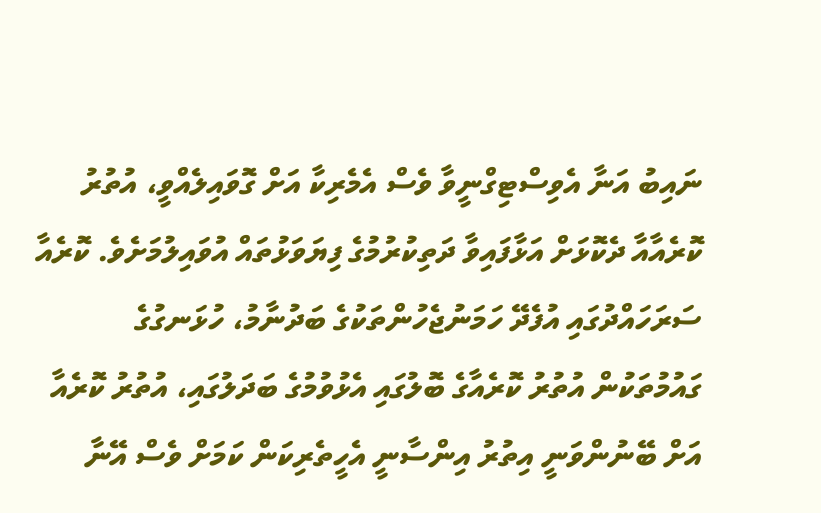ނައިބު އަނާ އެވިސްޓިގްނީވާ ވެސް އެމެރިކާ އަށް ގޮވައިލެއްވީ، އުތުރު ކޮރެއާއާ ދެކޮޅަށް އަޅާފައިވާ ދަތިކުރުމުގެ ފިޔަވަޅުތައް އުވައިލުމަށެވެ. ކޮރެއާ ސަރަހައްދުގައި އުފެދޭ ހަމަނުޖެހުންތަކުގެ ބަދުނާމު، ހުޅަނގުގެ ގައުމުތަކުން އުތުރު ކޮރެއާގެ ބޮލުގައި އެޅުވުމުގެ ބަދަލުގައި، އުތުރު ކޮރެއާ އަށް ބޭނުންވަނީ އިތުރު އިންސާނީ އެހީތެރިކަން ކަމަށް ވެސް އޭނާ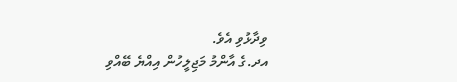ވިދާޅުވި އެވެ.
އދ.ގެ އާންމު މަޖިލީހުން އިއްޔެ ބޭއްވި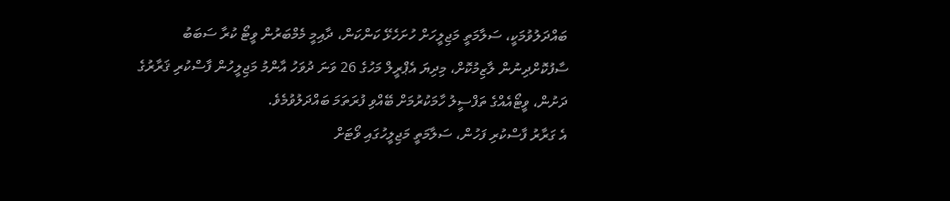ބައްދަލުވުމަކީ، ސަލާމަތީ މަޖިލީހަށް ހުށަހެޅޭ ކަންކަން، ދާއިމީ މެމްބަރުން ވީޓޯ ކުރާ ސަބަބު ސާފުކޮށްދިނުން ލާޒިމުކޮށް، މިދިޔަ އެޕްރީލް މަހުގެ 26 ވަނަ ދުވަހު އާންމު މަޖިލީހުން ފާސްކުރި ޤަރާރުގެ ދަށުން، ވީޓޯއެއްގެ ތަފްސީލު ހާމަކުރުމަށް ބޭއްވި ފުރަތަމަ ބައްދަލުވުމެވެ.
އެ ގަރާރު ފާސްކުރި ފަހުން، ސަލާމަތީ މަޖިލީހުގައި ވޯޓަށް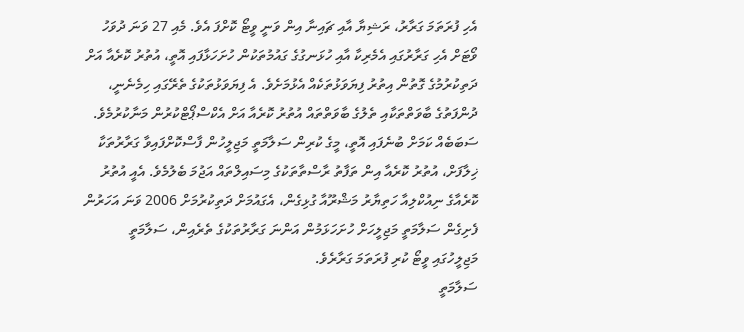އެހި ފުރަތަމަ ގަރާރު، ރަޝިޔާ އާއި ޗައިނާ އިން ވަނީ ވީޓޯ ކޮށްފަ އެވެ. މެއި 27 ވަނަ ދުވަހު ވޯޓަށް އެހި ގަރާރުގައި އެމެރިކާ އާއި ހުޅަނގުގެ ގައުމުތަކުން ހުށަހަޅާފައި އޮތީ، އުތުރު ކޮރެއާ އަށް ދަތިކުރުމުގެ ގޮތުން އިތުރު ފިޔަވަޅުތަކެއް އެޅުމަށެވެ. އެ ފިޔަވަޅުތަކުގެ ތެރޭގައި ހިމެނެނީ، ދުންފަތުގެ ބާވަތްތަކާއި ތެލުގެ ބާވަތްތައް އުތުރު ކޮރެއާ އަށް އެކްސްޕޯޓްކުރުން މަނާކުރުމެވެ.
ސަބަބެއް ކަމަށް ބުނެފައި އޮތީ، މީގެ ކުރިން ސަލާމަތީ މަޖިލީހުން ފާސްކޮށްފައިވާ ގަރާރުތަކާ ޚިލާފަށް، އުތުރު ކޮރެއާ އިން ތަފާތު ރާސްތާތަކުގެ މިސައިލްތައް އަޖުމަ ބެލުމެވެ. އެއީ އުތުރު ކޮރެއާގެ ނިއުކްލިއާ ހަތިޔާރު މަޝްރޫއާ ގުޅިގެން، އެގައުމަށް ދަތިކުރުމަށް 2006 ވަނަ އަހަރުން ފެށިގެން ސަލާމަތީ މަޖިލީހަށް ހުށަހަޅަމުން އަންނަ ގަރާރުތަކުގެ ތެރެއިން، ސަލާމަތީ މަޖިލީހުގައި ވީޓޯ ކުރި ފުރަތަމަ ގަރާރެވެ.
ސަލާމަތީ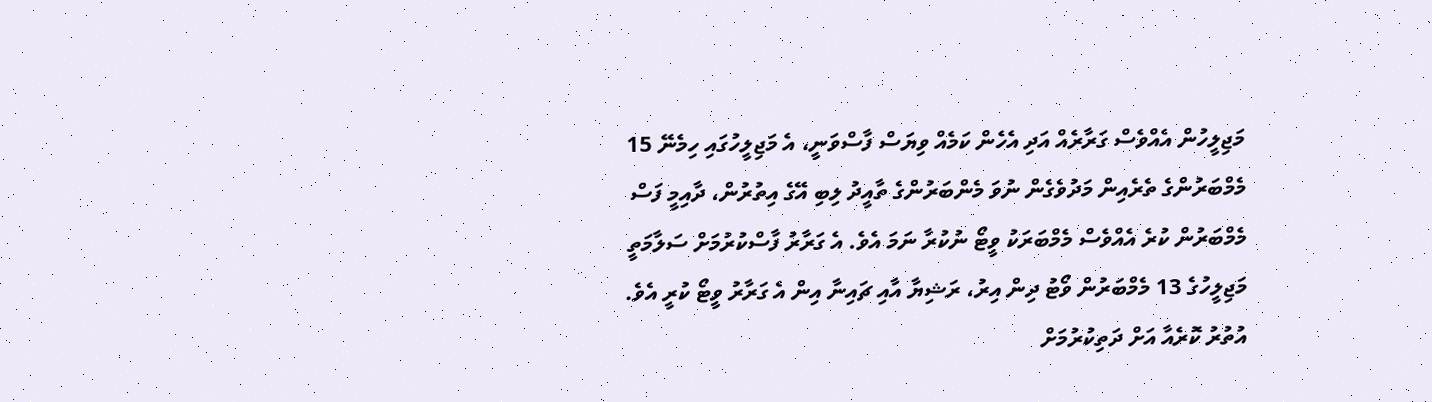މަޖިލީހުން އެއްވެސް ގަރާރެއް އަދި އެހެން ކަމެއް ވިޔަސް ފާސްވަނީ، އެ މަޖިލީހުގައި ހިމެނޭ 15 މެމްބަރުންގެ ތެރެއިން މަދުވެގެން ނުވަ މެންބަރުންގެ ތާއީދު ލިބި އޭގެ އިތުރުން، ދާއިމީ ފަސް މެމްބަރުން ކުރެ އެއްވެސް މެމްބަރަކު ވީޓޯ ނުކުރާ ނަމަ އެވެ. އެ ގަރާރު ފާސްކުރުމަށް ސަލާމަތީ މަޖިލީހުގެ 13 މެމްބަރުން ވޯޓު ދިން އިރު، ރަޝިޔާ އާއި ޗައިނާ އިން އެ ގަރާރު ވީޓޯ ކުރީ އެވެ.
އުތުރު ކޮރެއާ އަށް ދަތިކުރުމަށް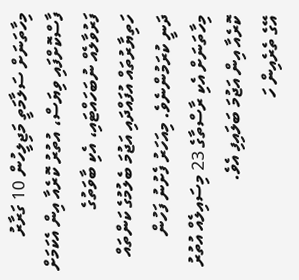މިހާތަނަށް ސަލާމަތީ މަޖިލީހުން 10 ގަރާރު ފާސްކޮށްފައި ވިޔަސް، އުތުރު ކޮރެއާ އިން އެކަމަށް ފަރުވާލެއް ނުބަހައްޓައި، އެކި ބާވަތުގެ ހަތިޔާރުތައް އުފައްދައި އަޖުމަ ބެލުމުގެ ކަންތައް ދަނީ ކުރަމުންނެވެ. މިއަހަރު ފެށުނު ފަހުން މިހާތަނަށް އެކި ރާސްތާގެ 23 މިސައިލެއް އުތުރު ކޮރެއާ އިން އަޖުމަ ބަލައިފި އެވެ.
އޭގެ ތެރެއިން ހަ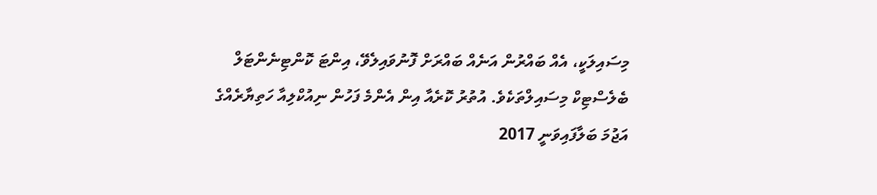މިސައިލަކީ، އެއް ބައްރުން އަނެއް ބައްރަށް ފޮނުވައިލެވޭ، އިންޓަ ކޮންޓިނެންޓަލް ބެލެސްޓިކް މިސައިލްތަކެވެ. އުތުރު ކޮރެއާ އިން އެންމެ ފަހުން ނިއުކްލިއާ ހަތިޔާރެއްގެ އަޖުމަ ބަލާފައިވަނީ 2017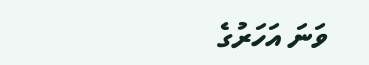ވަނަ އަހަރުގެ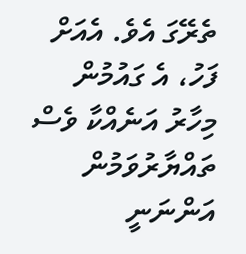ތެރޭގަ އެވެ. އެއަށް ފަހު، އެ ގައުމުން މިހާރު އަނެއްކާ ވެސް ތައްޔާރުވަމުން އަންނަނީ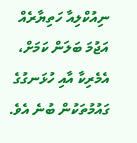ނިއުކްލިއާ ހަތިޔާރެއް އަޖުމަ ބަލަން ކަމަށް، އެމެރިކާ އާއި ހުޅަނގުގެ ގައުމުތަކުން ބުނެ އެވެ.